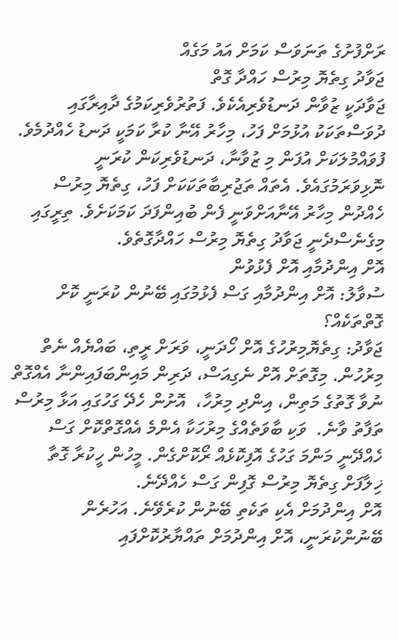ރަށްފުށުގެ ތަނަވަސް ކަމަށް އައު މަގެއް
ޖަވާދު ގިތެޔޮ މިރުސް ހައްދާ ގޮތް
ޖަވާދަކީ ޒުވާން ދަނޑުވެރިއެކެވެ. ފަތުރުވެރިކަމުގެ ދާއިރާގައި ދުވަސްތަކަކު އުޅުމަށް ފަހު، މިހާރު އޭނާ ކުރާ ކަމަކީ ދަނޑު ހެއްދުމެވެ. ފުވައްމުލަކަށް އުފަން މި ޒުވާނާ، ދަނޑުވެރިކަން ކުރަނީ ނޮޅިވަރަމުގައެވެ. އެތައް ތަޖުރިބާތަކަކަށް ފަހު، ގިތެޔޮ މިރުސް ހެއްދުން މިހާރު އޭނާއަށްވަނީ ފެން ބުއިންފަދަ ކަމަކަށެވެ. ތިރީގައި މިގެނެސްދެނީ ޖަވާދު ގިތެޔޮ މިރުސް ހައްދާގޮތެވެ.
އޮށް އިންދުމާއި އޮށް ފެޅުވުން
ސުވާލު: އޮށް އިންދުމާއި ގަސް ފެޅުމުގައި ބޭނުން ކުރަނީ ކޮށް ގޮތްތަކެއް؟
ޖަވާދު: ގިތެޔޮމިރުހުގެ އޮށް ހޯދަނީ، ވަރަށް ރީތި، ބައްޔެއް ނެތް މިރުހުން. މިގޮތަށް އޮށް ނެގިއަސް، ދަރިން މައިންބަފައިންނާ އެއްގޮތް ނުވާ ގޮތުގެ މަތިން، އިންދި މިރުހާ،  އޮށުން ހެދޭ ގަހުގައި އަޅާ މިރުސް ތަފާތު ވާނެ.  ވަކި ބާވަތެއްގެ މިރުހަކާ އެންމެ އެއްގޮތްކޮށް ގަސް ހެއްދޭނީ މަންމަ ގަހުގެ އޮފިކޮޅެއް ރޯކޮށްގެން. މީހުން ހީކުރާ ގޮތާ ޚިލާފަށް ގިތެޔޮ މިރުސް ގޮފިން ގަސް ހެއްދޭނެ.
އޮށް އިންދުމަށް އެކި ތަކެތި ބޭނުން ކުރެވޭނެ. އަހުރެން ބޭނުންކުރަނީ، އޮށް އިންދުމަށް ތައްޔާރުކޮށްފައި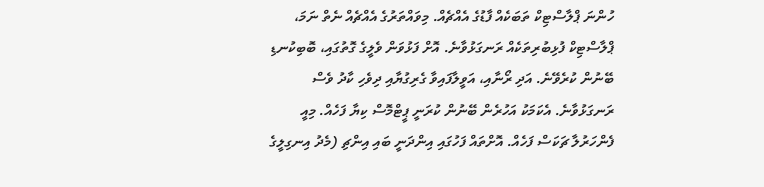ހުންނަ ޕްލާސްޓިކް ތަބަކެއް ފާޑުގެ އެއްޗެއް. މިވައްތަރުގެ އެއްޗެއް ނެތް ނަމަ، ޕްލާސްޓިކް ފުޅިބުރިތަކެއް ރަނގަޅުވާނެ. އޮށް ފަޅުވަން ވެލީގެ ގޮތުގައި، ބޮބިކުނޑި ބޭނުން ކުރެވޭނެ. އަދި ރޯނާއި، އަވީލާފައިވާ ގެރިގުޔާއި ދިވެހި ކާދު ވެސް ރަނގަޅުވާނެ. އެކަމަކު އަހުރެން ބޭނުން ކުރަނީ ޕީޓްމޮސް ކިޔާ ފަހެއް. މިއީ ފެންހަރުލާ ޗަކަސް ފަހެއް. އޮށްތައް ފަހުގައި އިންދަނީ ބައި އިންޗި (މެދު އިނގިލީގެ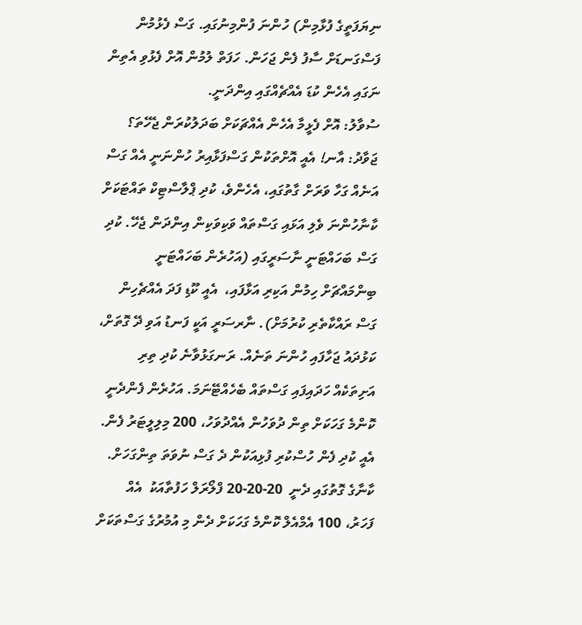ނިޔަފަތީގެ ފުޅާމިން) ހުންނަ ފުންމިނުގައި. ގަސް ފެޅުމުން ފަސްގަނޑަށް ސާފު ފެން ޖަހަން. ހަފަތް ލުމުން އޮށް ފެޅުވި އެތިން ނަގައި އެހެން ކުޑަ އެއްޗެއްގައި އިންދަނީ.
ސުވާލު: އޮށް ފެޅީމާ އެހެން އެއްޗަކަށް ބަދަލުކުރަން ޖެހޭތަ؟
ޖަވާދު: އާނ! އެއީ އޮށްތަކުން ގަސްފަޅާއިރު ހުންނަނީ އެއް ގަސް އަނެއް ގަހާ ވަރަށް ގާތުގައި، އެހެންވެ، ކުދި ޕްލާސްޓިކް ތައްޓަކަށް ކާނާހުންނަ ވެލި އަޅައި ގަސްތައް ވަކިވަކިން އިންދަން ޖެހޭ. ކުދި ގަސް ބަހައްޓަނީ ނާސަރީގައި (އަހުރެން ބަހައްޓަނީ ބިންމައްޗަށް ހިމުން އަކިރި އަޅާފައި،  އެއީ ކޫޑި ފަދަ އެއްޗެހިން ގަސް ރައްކާތެރި ކުރުމަށް). ނާރސަރީ އަކީ ފަނޑު އަވި ދޭ ގޮތަށް، ކަޅުދައު ޖަހާފައި ހުންނަ ތަނެއް. ރަނގަޅުވާނެ ކުދި ތިރި އަށިތަކެއް ހަދައިފައި ގަސްތައް ބެހެއްޓޭނަމަ. އަހުރެން ފެންދެނީ ކޮންމެ ގަހަކަށް ތިން ދުވަހުން އެއްދުވަހު، 200 މިލިލީޓަރު ފެން. އެއީ ކުދި ފެން ހުސްކުރި ފުޅިއަކުން ދެ ގަސް ނުވަތަ ތިންގަހަށް. ކާނާގެ ގޮތުގައި ދެނީ  20-20-20 ފްލޯރަލް ހަފުތާއަކު  އެއް ފަހަރު، 100 އެމްއެލް ކޮންމެ ގަހަކަށް ދެން މި އުމުރުގެ ގަސްތަކަށް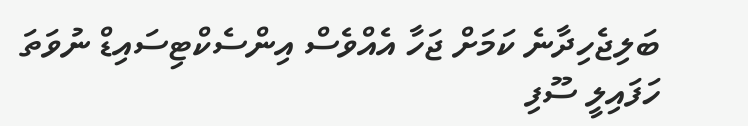ބަލިޖެހިދާނެ ކަމަށް ޖަހާ އެއްވެސް އިންސެކްޓިސައިޑް ނުވަތަ ހަފައިލީ ސޫފި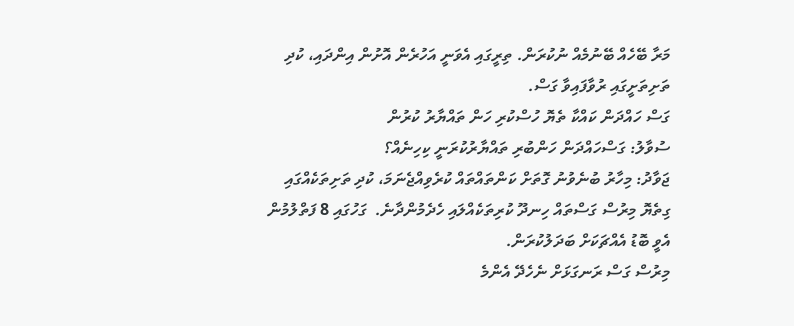މަރާ ބޭހެއް ބޭނުމެއް ނުކުރަން. ތިރީގައި އެވަނީ އަހުރެން އޮށުން އިންދައި، ކުދި ތަށިތަށީގައި ރުވާފައިވާ ގަސް.
ގަސް ހައްދަން ކައްކާ ތެޔޮ ހުސްކުރި ހަން ތައްޔާރު ކުރުން
ސުވާލު: ގަސްހައްދަން ހަންބުރި ތައްޔާރުކުރަނީ ކިހިނެއް؟
ޖަވާދު: މިހާރު ބުނެވުނު ގޮތަށް ކަންތައްތައް ކުރެވިއްޖެނަމަ، ކުދި ތަށިތަކެއްގައި ގިތެޔޮ މިރުސް ގަސްތައް ހިނދޫ ކުރިތަކެއްލައި ހެދެމުންދާނެ.  ގަހުގައި 8 ފަތްލުމުން އެވީ ބޮޑު އެއްޗަކަށް ބަދަލުކުރަން.
މިރުސް ގަސް ރަނގަޅަށް ނެހެދޭ އެންމެ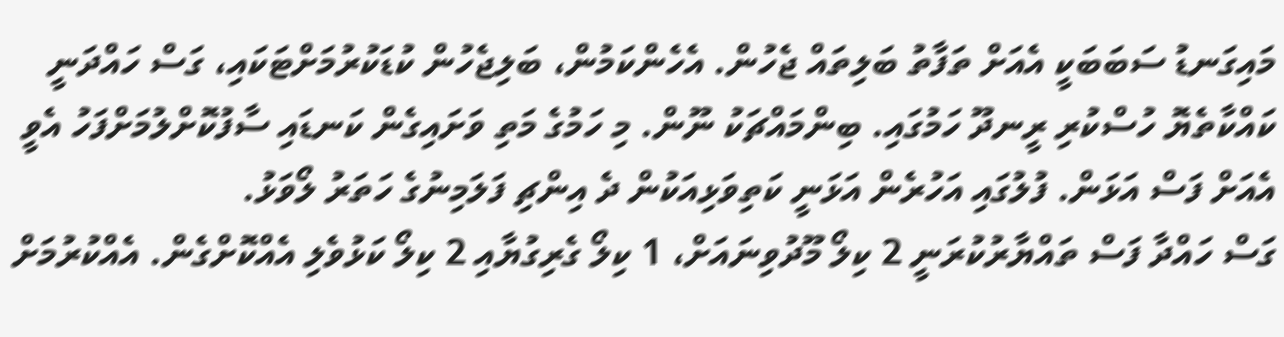މައިގަނޑު ސަބަބަކީ އެއަށް ތަފާތު ބަލިތައް ޖެހުން. އެހެންކަމުން، ބަލިޖެހުން ކުޑަކުރުމަށްޓަކައި، ގަސް ހައްދަނީ ކައްކާތެޔޮ ހުސްކުރި ރީނދޫ ހަމުގައި. ބިންމައްޗަކު ނޫން. މި ހަމުގެ މަތި ވަށައިގެން ކަނޑައި ސާފުކޮށްލުމަށްފަހު އެވީ އެއަށް ފަސް އަޅަން. ފުލުގައި އަހުރެން އަޅަނީ ކަތިވަޅިއަކުން ދެ އިންޗި ފަލަމިނުގެ ހަތަރު ލޯވަޅު.
ގަސް ހައްދާ ފަސް ތައްޔާރުކުރަނީ 2 ކިލޯ މޫދުވިނައަށް، 1 ކިލޯ ގެރިގުޔާއި 2 ކިލޯ ކަޅުވެލި އެއްކޮށްގެން. އެއްކުރުމަށް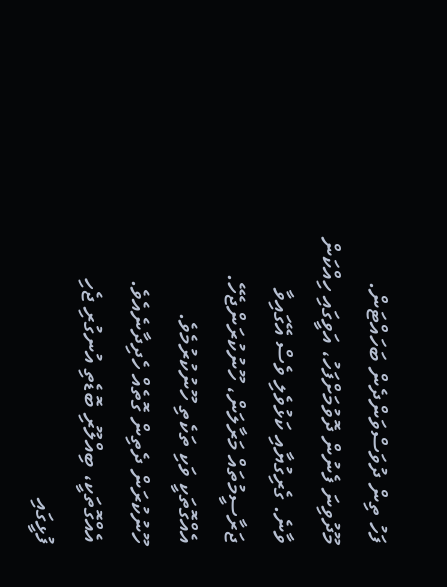ފަހު ތިން ދުވަސްވަންދެން ބަހައްޓަން. މޫދުވިނަ ފެނުން ދޮވުމަށްފަހު، އަވީގައި ހިއްކަން ވާނެ. ގެރިގުޔާއި ކަޅުވެލި ވެސް އޭގައިވާ ޖަރާސީމުތައް މަރާލަން، ހޫނުކުރަންޖެހޭ. އެއްގޮތަކީ ވަކި ތަކެތި ހޫނުކުރުމެވެ.
ހޫނުކުރަން ދެތިން ގޮތެއް ހެދިދާނެއެވެ. އެއްގޮތަކީ، ބިއްލޫރި ބޮޑެތި އުނގުރި ޖެހި ފުޅީގައި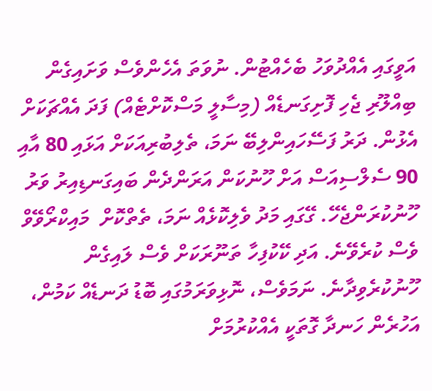އަވީގައި އެއްދުވަހު ބެހެއްޓުން. ނުވަތަ އެހެންވެސް ވަށައިގެން ބިއްލޫރި ޖެހި ފޮށިގަނޑެއް (މިސާލީ މަސްކޮށްޓެއް) ފަދަ އެއްޗަކަށް އެޅުން. ދަރު ފަސޭހައިންލިބޭ ނަމަ، ތެލިބުރިއަކަށް އަޅައި 80 އާއި 90 ސެލްސިއަސް އަށް ހޫނުކަން އަރަންދެން ބައިގަނޑިއިރު ވަރު ހޫނުކުރަންޖެހޭ. ގޭގައި މަދު ވެލިކޮޅެއް ނަމަ، ތެތްކޮށް  މައިކްރޯވޭވް ވެސް ކުރެވޭނެ. އަދި ކޭކުފިހާ ތަނޫރަކަށް ވެސް ލައިގެން ހޫނުކުރެވިދާނެ. ނަމަވެސް، ނޮޅިވަރަމުގައި ބޮޑު ދަނޑެއް ކަމުން، އަހުރެން ހަނދާ ގޮތަކީ އެއްކުރުމަށް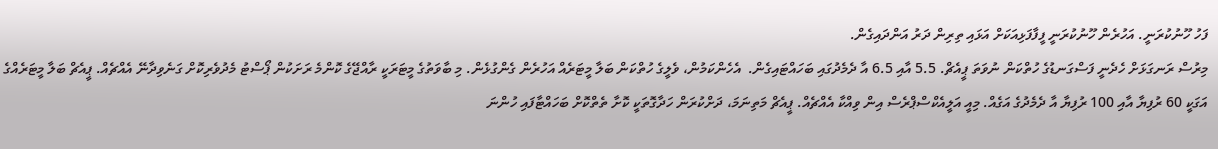ފަހު ހޫނުކުރަނީ. އަހުރެން ހޫނުކުރަނީ ފީފާފަޅިއަކަށް އަޅައި ތިރިން ދަރު އަންދައިގެން.
މިރުސް ރަނގަޅަށް ހެދެނީ ފަސްގަނޑުގެ ހުތްކަން ނުވަތަ ޕީއެޗް. 5.5 އާއި 6.5 އާ ދެމެދުގައި ބަހައްޓައިގެން.  އެހެންކަމުން، ވެލީގެ ހުތްކަން ބަލާ މީޓަރެއް އަހުރެން ގެންގުޅެން. މި ބާވަތުގެ މީޓަރަކީ ރާއްޖޭގެ ކޮންމެ ރަށަކުން ޕޯސްޓު މެދުވެރިކޮށް ގަނެވިދާނޭ އެއްޗެއް. ޕީއެޗް ބަލާ މީޓަރެއްގެ އަގަކީ 60 ރުފިޔާ އާއި 100 ރުފިޔާ އާ ދެމެދުގެ އަގެއް. މިއީ އަލީއެކްސްޕްރެސް އިން ވިއްކާ އެއްޗެއް. ޕީއެޗް މަތިނަމަ، ދަށްކުރަން ހަދާގޮތަކީ ކޮށާ ތެތްކޮށް ބަހައްޓާފައި ހުންނަ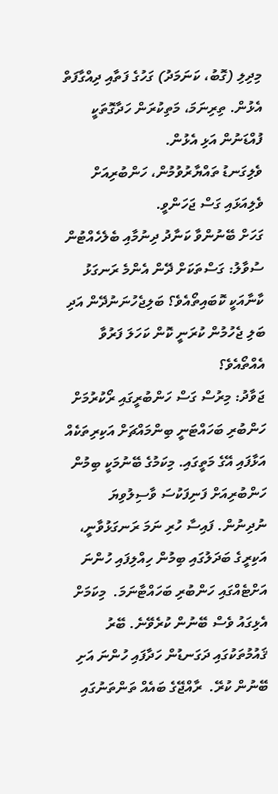މިދިލި (ގޮބު، ކަނަމަދު) ގަހުގެ ފަތާއި ދިއްގާފަތް އެޅުން. ތިރިނަމަ، މަތިކުރަން ހަދާގޮތަކީ ފުއްޑަނުން އަޅި އެޅުން.
ވެލިގަނޑު ތައްޔާރުވުމުން، ހަންބުރިއަށް ވެލިއަޅައި ގަސް ޖަހަންވީ.
ގަހަށް ބޭނުންވާ ކަނާދު ދިނުމާއި ބެލެހެއްޓުން
ސުވާލު: ގަސްތަކަށް ދޭން އެންމެ ރަނގަޅު ކާނާއަކީ ކޮބައިތޯއެވެ؟ ބަލިޖެހުނަނުދޭން އަދި ބަލި ޖެހުމުން ކުރަނީ ކޮން ކަހަލަ ފަރުވާ އެއްތޯއެވެ؟
ޖަވާދު: މިރުސް ގަސް ހަންބުރީގައި ރޯކުރުމަށް ހަންބުރި ބަހައްޓަނީ ބިންމައްޗަށް އަކިރިތަކެއް އަޅާފައި އޭގެ މަތީގައި. މިކަމުގެ ބޭނުމަކީ ބިމުން ހަންބުރިއަށް ފަނިފަކުސަ ވާސިލުވިޔަ ނުދިނުން. ފައިސާ ހުރި ނަމަ ރަނގަޅުވާނީ، އަކިރީގެ ބަދަލުގައި ބިމުން ހިއްލިފައި ހުންނަ އަށްޓެއްގައި ހަންބުރި ބަހައްޓާނަމަ.  މިކަމަށް އެޅިގައު ވެސް ބޭނުން ކުރެވޭނެ. ބޭރު ޤައުމުތަކުގައި ދަގަނޑުން ހަދާފައި ހުންނަ އަށި ބޭނުން ކުރޭ.  ރާއްޖޭގެ ބައެއް ތަންތަނުގައި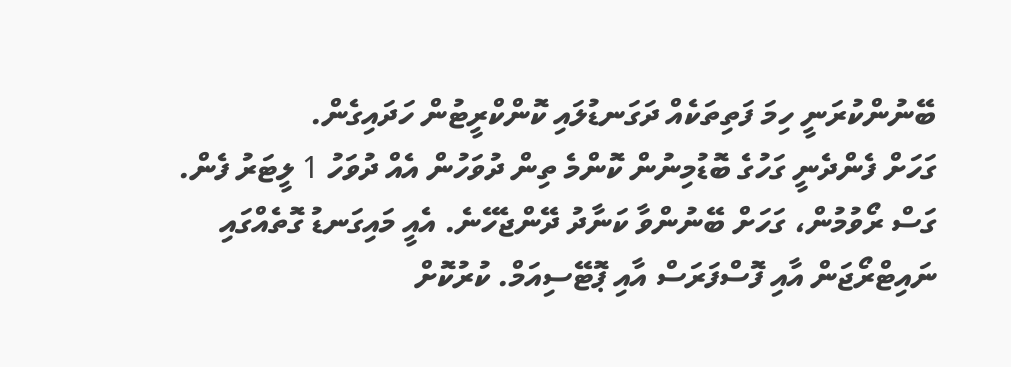ބޭނުންކުރަނީ ހިމަ ފަތިތަކެއް ދަގަނޑުލައި ކޮންކްރީޓުން ހަދައިގެން.
ގަހަށް ފެންދެނީ ގަހުގެ ބޮޑުމިނުން ކޮންމެ ތިން ދުވަހުން އެއް ދުވަހު 1 ލީޓަރު ފެން. ގަސް ރޯވުމުން، ގަހަށް ބޭނުންވާ ކަނާދު ދޭންޖެހޭނެ. އެއީ މައިގަނޑު ގޮތެއްގައި ނައިޓްރޯޖަން އާއި ފޮސްފަރަސް އާއި ޕޮޓޭސިއަމް. ކުރުކޮށް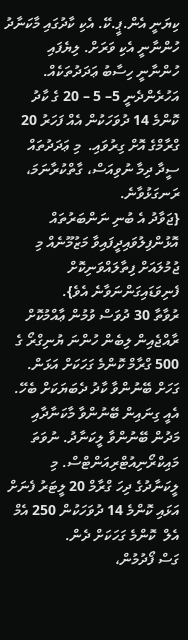ކިޔަނީ އެން.ޕީ.ކޭ. އެކި ކާދުގައި މާކަނާދު ހުންނާނީ އެކި ވަރަށް. ލިޔެފައި ހުންނާނީ ހިސާބު ޢަދަދުތަކެއް. އަހުރެންދެނީ 5– 5 – 20 ގެ ކާދު ކޮންމެ 14 ދުވަހަކުން އެއް ފަހަރު 20 ގްރާމްގެ އޮށް ގިރުވައި.  މި ޢަދަދުތައް ސީދާ ދިމާ ނުވިއަސް، ގާތްކުރާނަމަ، ރަނގަޅުވާނެ.
{ޖަވާދު އެ ބުނި ނަންބަރުތައް އޮޅުންފިލުވައިދީފައިވާ މަޒުމޫނެއް މި ޖުމުލައަށް ފިތާލައްވަނިކޮށް ފެނިވަޑައިގަންނަވާނެ އެވެ}.
ރުވާތާ 30 ދުވަސް ވުމުން ޢާއްމުކޮށް ރާއްޖެއިން ލިބެން ހުންނަ ޔުނިގްރޯ ގެ 500 ގްރާމް ކޮންމެ ގަހަކަށް އަޅަން. ގަހަށް ބޭނުންވާ ކާދު ދެބަޔަކަށް ބެހޭ. އެއީ ގިނައިން ބޭނުންވާ މާކަނާދާއި މަދުން ބޭނުންވާ ލީކަނާދު. ނުވަތަ މައިކްރޯނިއުޓްރިއަންޓްސް. މި ލީކަނާދުގެ ދިހަ ގްރާމް 20 ލީޓަރު ފެނަށް އަޅައި ކޮންމެ 14 ދުވަހަކުން 250 އެމް އެލް  ކޮންމެ ގަހަކަށް ދެން.
ގަސް ފޯދުމުން،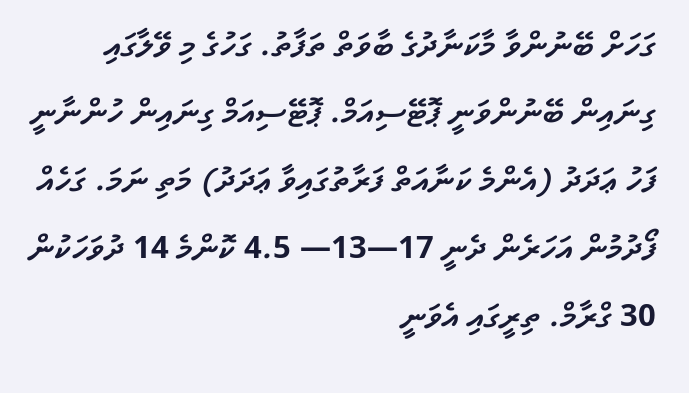ގަހަށް ބޭނުންވާ މާކަނާދުގެ ބާވަތް ތަފާތު. ގަހުގެ މި ވޭލާގައި ގިނައިން ބޭނުންވަނީ ޕޮޓޭސިއަމް. ޕޮޓޭސިއަމް ގިނައިން ހުންނާނީ ފަހު ޢަދަދު (އެންމެ ކަނާއަތް ފަރާތުގައިވާ ޢަދަދު) މަތި ނަމަ. ގަހެއް ފޯދުމުން އަހަރެން ދެނީ 17—13— 4.5 ކޮންމެ 14 ދުވަހަކުން 30 ގްރާމް. ތިރީގައި އެވަނީ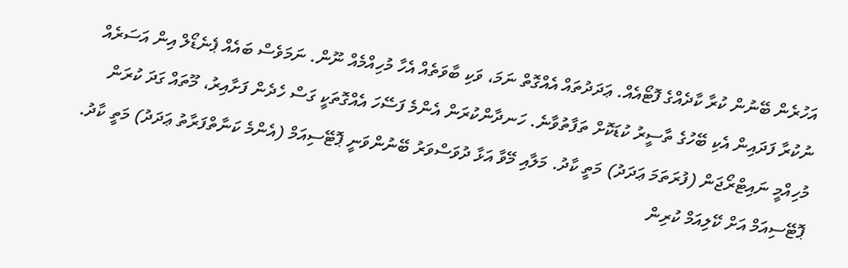އަހުރެން ބޭނުން ކުރާ ކާދެއްގެ ފޮޓޯއެއް. ޢަދަދުތައް އެއްގޮތް ނަމަ، ވަކި ބާވަތެއް އެހާ މުހިއްމެއް ނޫން. ނަމަވެސް ބައެއް ޕެނެޑޯލް އިން އަސަރެއް ނުކުރާ ފަދައިން އެކި ބޭހުގެ ތާސީރު ކުޑަކޮށް ތަފާތުވާނެ. ހަނދާންކުރަން އެންމެ ފަސޭހަ އެއްގޮތަކީ ގަސް ހެދެން ފަށާއިރު، މޫތައް ގަދަ ކުރަން މުހިއްމީ ނައިޓްރޯޖަން (ފުރަތަމަ ޢަދަދު) މަތީ ކާދު. މަލާއި މޭވާ އަޅާ ދުވަސްވަރު ބޭނުންވަނީ ޕޮޓޭސިއަމް (އެންމެ ކަނާތްފަރާތު ޢަދަދު) މަތީ ކާދު. ޕޮޓޭސިއަމް އަށް ކޭލިއަމް ކުރިން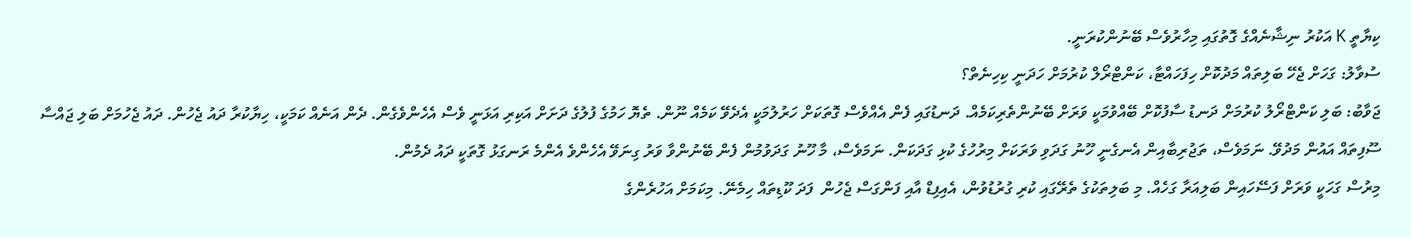ކިޔާތީ K އަކުރު ނިޝާނެއްގެ ގޮތުގައި މިހާރުވެސް ބޭނުންކުރަނީ.
ސުވާލު: ގަހަށް ޖެހޭ ބަލިތައް މަދުކޮށް ހިފަހައްޓާ، ކަންޓްރޯލް ކުރުމަށް ހަދަނީ ކިހިނެތް؟
ޖަވާބު: ބަލި ކަންޓްރޯލު ކުރުމަށް ދަނޑު ސާފުކޮށް ބޭއްވުމަކީ ވަރަށް ބޭނުންތެރިކަމެއް. ދަނޑުގައި ފެން އެއްވެސް ގޮތަކަށް ހަރުލުމަކީ އެދެވޭ ކަމެއް ނޫން. ތެޔޮ ހަމުގެ ފުލުގެ ދަށަށް އަކިރި އަޅަނީ ވެސް އެހެންވެގެން. ދެން އަނެއް ކަމަކީ، ހިޔާކުރާ ދައު ޖެހުން. ދައު ޖެހުމަށް ބަލި ޖައްސާ ސޫފިތައް އައުން މަދުވޭ. ނަމަވެސް، ތަޖުރިބާއިން އެނގެނީ ހޫނު ގަދަވި ވަރަކަށް މިރުހުގެ ކުޅި ގަދަކަން. ނަމަވެސް، މާ ހޫނު ގަދަވުމުން ފެން ބޭނުންވާ ވަރު ގިނަވޭ އެހެންވެ އެންމެ ރަނގަޅު ގޮތަކީ ދައު ދެމުން.
މިރުސް ގަހަކީ ވަރަށް ފަސޭހައިން ބަލިއަރާ ގަހެއް. މި ބަލިތަކުގެ ތެރޭގައި ކުރި ގުރުޑުވުން، އެއިފިޑް އާއި ފަންގަސް ޖެހުން  ފަދަ ކޫޑިތައް ހިމެނޭ. މިކަމަށް އަހުރެންގެ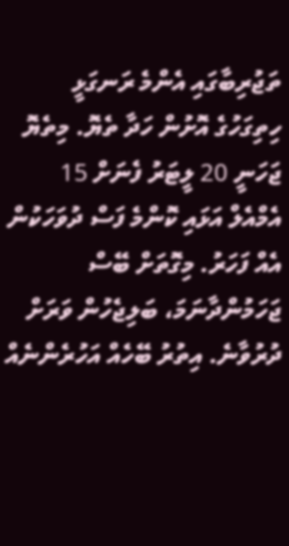ތަޖުރިބާގައި އެންމެ ރަނގަޅީ ހިތިގަހުގެ އޮށުން ހަދާ ތެޔޮ. މިތެޔޮ ޖަހަނީ 20 ލީޓަރު ފެނަށް 15 އެމްއެލް އަޅައި ކޮންމެ ފަސް ދުވަހަކުން އެއް ފަހަރު. މިގޮތަށް ބޭސް ޖަހަމުންދާނަމަ، ބަލިޖެހުން ވަރަށް ދުރުވާނެ. އިތުރު ބޭހެއް އަހުރެންނެއް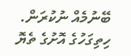ބޭނުމެއް ނުކުރަން. ހިތިގަހުގެ އޮށުގެ ތެޔޮ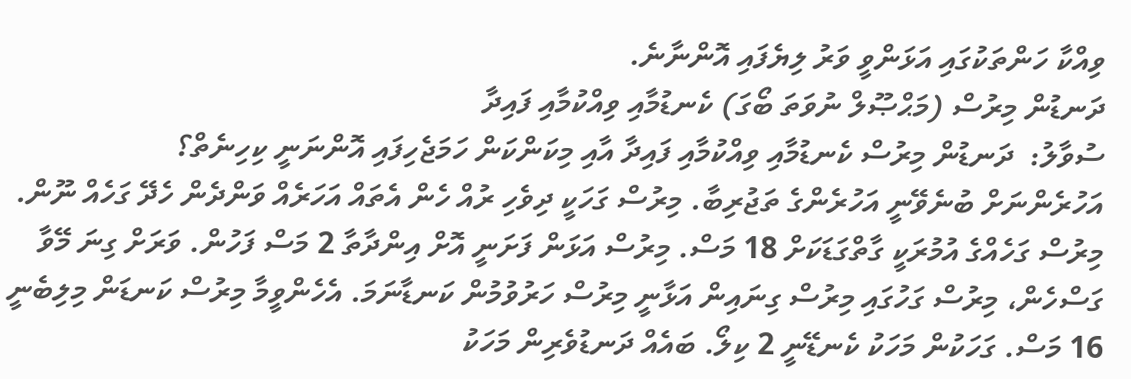ވިއްކާ ހަންތަކުގައި އަޅަންވީ ވަރު ލިޔެފައި އޮންނާނެ.
ދަނޑުން މިރުސް (މަޙްޞޫލް ނުވަތަ ބޯގަ) ކެނޑުމާއި ވިއްކުމާއި ފައިދާ
ސުވާލު:  ދަނޑުން މިރުސް ކެނޑުމާއި ވިއްކުމާއި ފައިދާ އާއި މިކަންކަން ހަމަޖެހިފައި އޮންނަނީ ކިހިނެތް؟
އަހުރެންނަށް ބުނެވޭނީ އަހުރެންގެ ތަޖުރިބާ. މިރުސް ގަހަކީ ދިވެހި ރުއް ހެން އެތައް އަހަރެއް ވަންދެން ހެދޭ ގަހެއް ނޫން.
މިރުސް ގަހެއްގެ އުމުރަކީ ގާތްގަޑަކަށް 18 މަސް. މިރުސް އަޅަން ފަށަނީ އޮށް އިންދާތާ 2 މަސް ފަހުން. ވަރަށް ގިނަ މޭވާ ގަސްހެން، މިރުސް ގަހުގައި މިރުސް ގިނައިން އަޅާނީ މިރުސް ހަރުވުމުން ކަނޑާނަމަ. އެހެންވީމާ މިރުސް ކަނޑަން މިލިބެނީ 16 މަސް. ގަހަކުން މަހަކު ކެނޑޭނީ 2 ކިލޯ. ބައެއް ދަނޑުވެރިން މަހަކު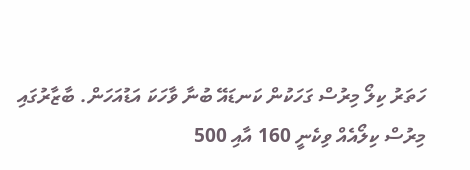ހަތަރު ކިލޯ މިރުސް ގަހަކުން ކަނޑައޭ ބުނާ ވާހަކަ އަޑުއަހަން. ބާޒާރުގައި މިރުސް ކިލޯއެއް ވިކެނީ 160 އާއި 500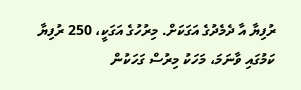ރުފިޔާ އާ ދެމެދުގެ އަގަކަށް. މިރުހުގެ އަގަކީ، 250 ރުފިޔާ ކަމުގައި ވާނަމަ، މަހަކު މިރުސް ގަހަކުން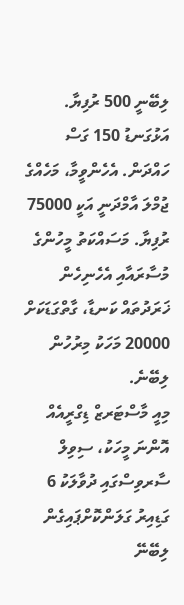ލިބޭނީ 500 ރުފިޔާ. އަޅުގަނޑު 150 ގަސް ހައްދަން. އެހެންވީމާ، މަހެއްގެ ޖުމްލަ އާމްދަނީ އަކީ 75000 ރުފިޔާ. މަސައްކަތު މީހުންގެ މުސާރައާއި އެހެނިހެން ޚަރަދުތައް ކަނޑާ، ގާތްގަޑަކަށް 20000 މަހަކު މިރުހުން ލިބޭނެ.
މިއީ މާސްޓަރޒް ޑިގްރީއެއް އޮންނަ މީހަކު، ސިވިލް ސާރވިސްގައި ދުވާލަކު 6 ގަޑިއިރު ގަލަންކޮށްޕައިގެން ލިބޭނޭ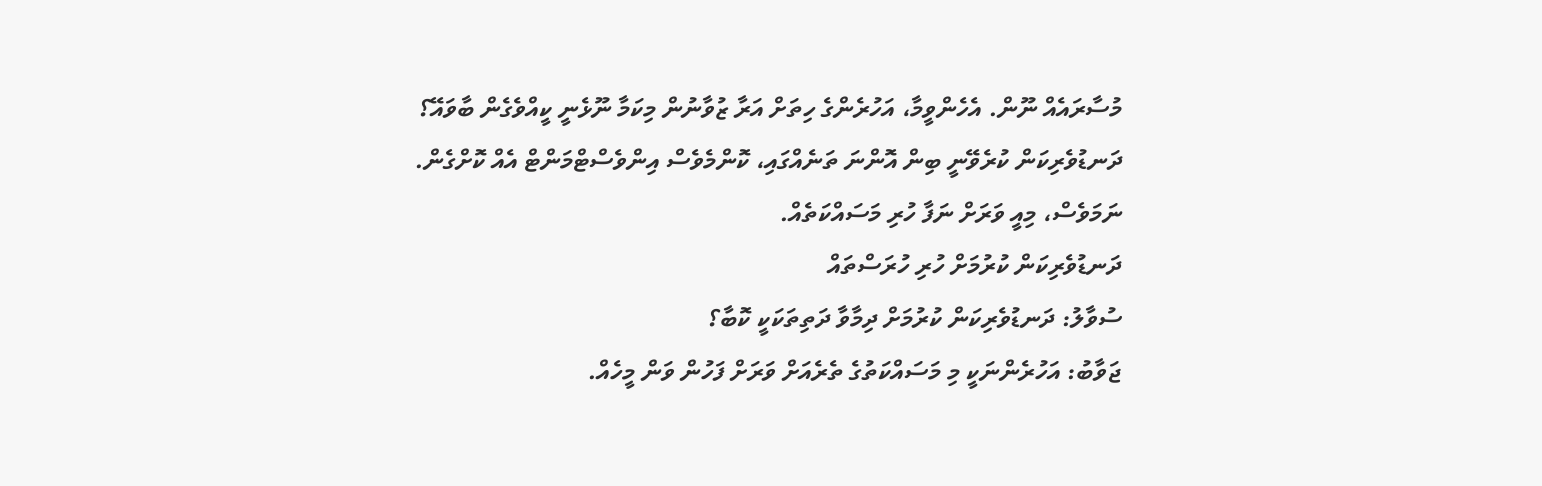މުސާރައެއް ނޫން. އެހެންވީމާ، އަހުރެންގެ ހިތަށް އަރާ ޒުވާނުން މިކަމާ ނޫޅެނީ ކީއްވެގެން ބާވައޭ؟ ދަނޑުވެރިކަން ކުރެވޭނީ ބިން އޮންނަ ތަނެއްގައި، ކޮންމެވެސް އިންވެސްޓްމަންޓް އެއް ކޮށްގެން. ނަމަވެސް، މިއީ ވަރަށް ނަފާ ހުރި މަސައްކަތެއް.
ދަނޑުވެރިކަން ކުރުމަށް ހުރި ހުރަސްތައް
ސުވާލު: ދަނޑުވެރިކަން ކުރުމަށް ދިމާވާ ދަތިތަކަކީ ކޮބާ؟
ޖަވާބު: އަހުރެންނަކީ މި މަސައްކަތުގެ ތެރެއަށް ވަރަށް ފަހުން ވަން މީހެއް.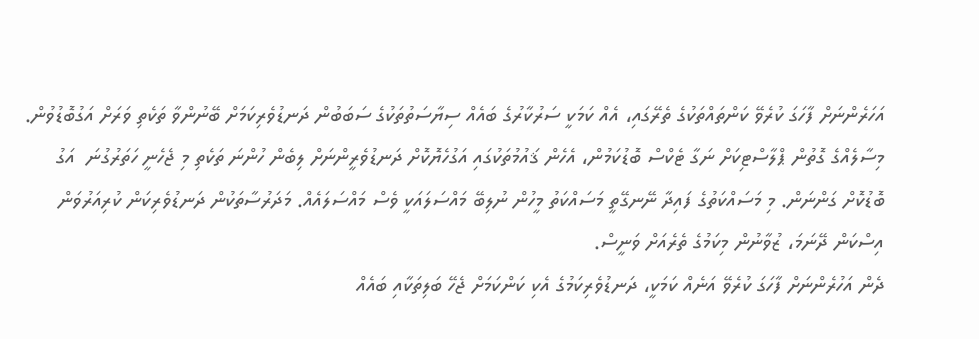އަހަރެންނަށް ފާހަގަ ކުރެވޭ ކަންތައްތަކުގެ ތެރޭގައި، އެއް ކަމަކީ ސަރުކާރުގެ ބައެއް ސިޔާސަތުތަކުގެ ސަބަބުން ދަނޑުވެރިކަމަށް ބޭނުންވާ ތަކެތި ވަރަށް އަގުބޮޑުވުން. މިސާލެއްގެ ގޮތުން ޕްލާސްޓިކަށް ނަގާ ޓެކްސް ބޮޑުކަމުން، އެހެން ޤައުމުތަކުގައި އަގުހެޔޮކޮށް ދަނޑުވެރީންނަށް ލިބެން ހުންނަ ތަކެތި މި ޖެހެނީ ހަތަރުގުނަ  އަގު ބޮޑުކޮށް ގަންނަން. މި މަސައްކަތުގެ ފައިދާ ނޭނގޭތީ މަސައްކަތު މީހުން ނުލިބޭ މައްސަލައަކީ ވެސް މައްސަލައެއް. މަދަރުސާތަކުން ދަނޑުވެރިކަން ކުރިއަރުވަން އިސްކަން ދޭނަމަ، ޒުވާނުން މިކަމުގެ ތެރެއަށް ވަނީސް.
ދެން އަހުރެންނަށް ފާހަގަ ކުރެވޭ އަނެއް ކަމަކީ، ދަނޑުވެރިކަމުގެ އެކި ކަންކަމަށް ޖެހޭ ބަލިތަކާއި ބައެއް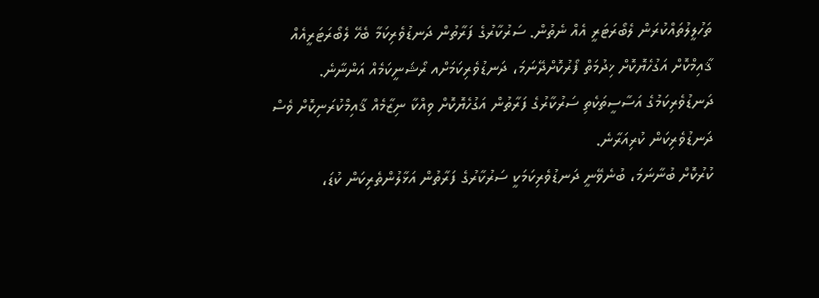ތަހުލީލުތައްކުރަން ލެބޯރަޓަރީ އެއް ނެތުން. ސަރުކާރުގެ ފަރާތުން ދަނޑުވެރިކަމާ ބެހޭ ލެބޯރަޓަރީއެއް ޤާއިމްކޮށް އަގުހެޔޮކޮށް ޚިދުމަތް ފޯރުކޮށްދޭނަމަ، ދަނޑުވެރިކަމަށްއ ރޯޝަނީކަމެއް އަންނާނެ. ދަނޑުވެރިކަމުގެ އަސާސީތަކެތި ސަރުކާރުގެ ފަރާތުން އަގުހެޔޮކޮށް ވިއްކާ ނިޒާމެއް ޤާއިމްކުރަނިކޮށް ވެސް ދަނޑުވެރިކަން ކުރިއަރާނެ.
ކުރުކޮށް ބުނާނަމަ، ބުނެވޭނީ ދަނޑުވެރިކަމަކީ ސަރުކާރުގެ ފަރާތުން އަޅާލުންތެރިކަން ކުޑަ،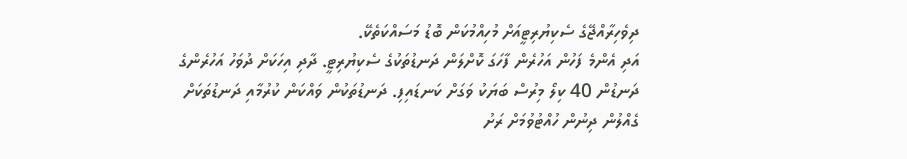ދިވެހިރާއްޖޭގެ ސެކިޔުރިޓީއަށް މުހިއްމުކަން ބޮޑު މަސައްކަތެކޭ.
އަދި އެންމެ ފަހުން އަހުރެން ފާހަގަ ކޮށްލަން ދަނޑުތަކުގެ ސެކިޔުރިޓީ. ދާދި އިހަކަށް ދުވަހު އަހުރެންގެ ދަނޑުން 40 ކިލޯ މިރުސް ބަޔަކު ވަގަށް ކަނޑައިފި. ދަނޑުތަކުން ވައްކަން ކުރުމާއި ދަނޑުތަކަށް ގެއްލުން ދިނުން ހުއްޓުވުމަށް ރަށު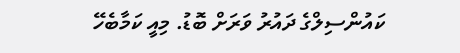ކައުންސިލްގެ ދައުރު ވަރަށް ބޮޑު. މިއީ ކަމާބެހޭ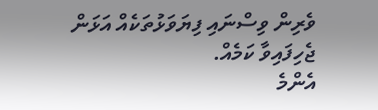ވެރިން ވިސްނައި ފިޔަވަޅުތަކެއް އަޅަން ޖެހިފައިވާ ކަމެއް.
އެންމެ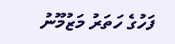ފަހުގެ ހަތަރު މަޒުމޫނު